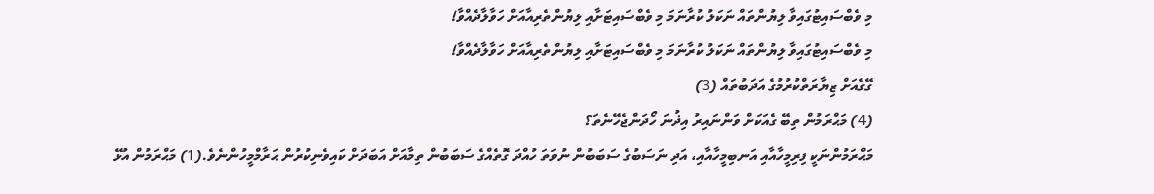މި ވެބްސައިޓުގައިވާ ލިޔުންތައް ނަކަލު ކުރާނަމަ މި ވެބްސައިޓަށާއި ލިޔުންތެރިއާއަށް ހަވާލާދެއްވާ!
މި ވެބްސައިޓުގައިވާ ލިޔުންތައް ނަކަލު ކުރާނަމަ މި ވެބްސައިޓަށާއި ލިޔުންތެރިއާއަށް ހަވާލާދެއްވާ!
ގޭގެއަށް ޒިޔާރަތްކުރުމުގެ އަދަބުތައް (3)
(4) މަޙްރަމުން ތިބޭ ގެއަކަށް ވަންނައިރު އިޛުނަ ހޯދަންޖެހޭނެތަ؟
މަޙްރަމުންނަކީ ފިރިމީހާއާއި އަނބިމީހާއާއި، އަދި ނަސަބުގެ ސަބަބުން ނުވަތަ ހުއްދަ ގޮތެއްގެ ސަބަބުން ތިމާއަށް އަބަދަށް ކައިވެނިކުރުން ޙަރާމްމީހުންނެވެ.(1) މަޙްރަމުން އުޅޭ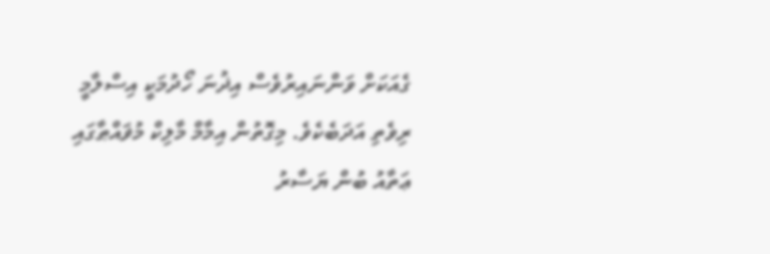ގެއަކަށް ވަންނައިރުވެސް އިޛުނަ ހޯދުމަކީ އިސްލާމީ ރިވެތި އަދަބެކެވެ. މިގޮތުން އިމާމް މާލިކް މުޥައްޠާގައި ޢަތާއު ބުން ޔަސާރު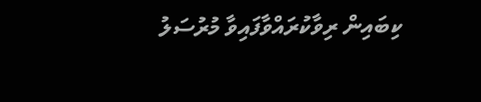ކިބައިން ރިވާކުރައްވާފައިވާ މުރުސަލު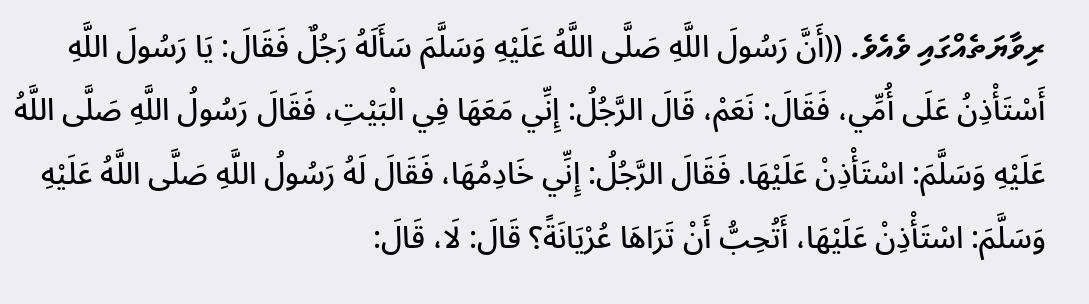ރިވާޔަތެއްގައި ވެއެވެ. ((أَنَّ رَسُولَ اللَّهِ صَلَّى اللَّهُ عَلَيْهِ وَسَلَّمَ سَأَلَهُ رَجُلٌ فَقَالَ: يَا رَسُولَ اللَّهِ أَسْتَأْذِنُ عَلَى أُمِّي، فَقَالَ: نَعَمْ، قَالَ الرَّجُلُ: إِنِّي مَعَهَا فِي الْبَيْتِ، فَقَالَ رَسُولُ اللَّهِ صَلَّى اللَّهُ عَلَيْهِ وَسَلَّمَ: اسْتَأْذِنْ عَلَيْهَا. فَقَالَ الرَّجُلُ: إِنِّي خَادِمُهَا، فَقَالَ لَهُ رَسُولُ اللَّهِ صَلَّى اللَّهُ عَلَيْهِ وَسَلَّمَ: اسْتَأْذِنْ عَلَيْهَا، أَتُحِبُّ أَنْ تَرَاهَا عُرْيَانَةً؟ قَالَ: لَا، قَالَ: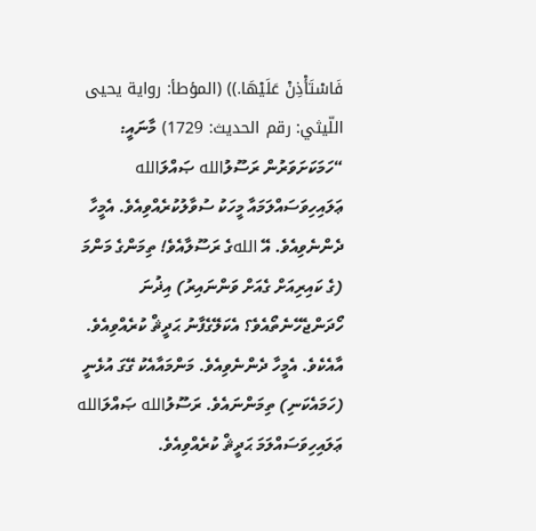فَاسْتَأْذِنْ عَلَيْهَا.)) (المؤطأ: رواية يحيى اللّيثي: رقم الحديث: 1729) މާނައީ: “ހަމަކަށަވަރުން ރަސޫލުالله ޞައްލަالله ޢަލައިހިވަސައްލަމައާ މީހަކު ސުވާލުކުރެއްވިއެވެ. އެމީހާ ދެންނެވިއެވެ. އޭ اللهގެ ރަސޫލާއެވެ! ތިމަންގެ މަންމަ (ގެ ކައިރިއަށް ގެއަށް ވަންނައިރު) އިޛުނަ ހޯދަންޖެހޭނެތޯއެވެ؟ އެކަލޭގެފާނު ޙަދީޘް ކުރެއްވިއެވެ. އާއެކެވެ. އެމީހާ ދެންނެވިއެވެ. މަންމައާއެކު ގޭގަ އުޅެނީ (ހަމައެކަނި) ތިމަންނައެވެ. ރަސޫލުالله ޞައްލަالله ޢަލައިހިވަސައްލަމަ ޙަދީޘް ކުރެއްވިއެވެ.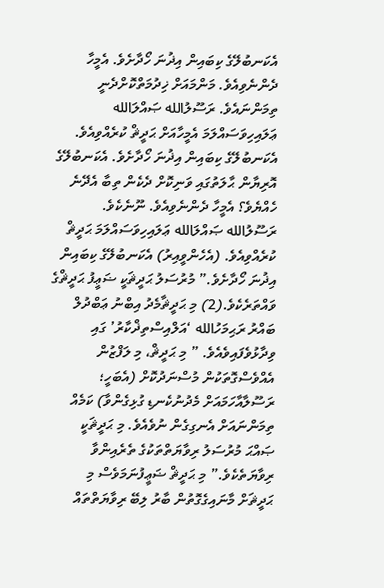އެކަނބުލޭގެ ކިބައިން އިޛުނަ ހޯދާށެވެ. އެމީހާ ދެންނެވިއެވެ. މަންމައަށް ޚިދުމަތްކޮށްދެނީ ތިމަންނައެވެ. ރަސޫލުالله ޞައްލަالله ޢަލައިހިވަސައްލަމަ އެމީހާއަށް ޙަދީޘް ކުރެއްވިއެވެ. އެކަނބުލޭގެ ކިބައިން އިޛުނަ ހޯދާށެވެ. އެކަނބުލޭގެ އޮރިޔާން ޙާލަތުގައި ވަނިކޮށް ދެކެން ތިބާ އެދޭނެ ހެއްޔެވެ؟ އެމީހާ ދެންނެވިއެވެ. ނޫނެކެވެ. ރަސޫލުالله ޞައްލަالله ޢަލައިހިވަސައްލަމަ ޙަދީޘް ކުރެއްވިއެވެ. (އެހެންވީއިރު) އެކަނބުލޭގެ ކިބައިން އިޛުނަ ހޯދާށެވެ.” މުރުސަލު ޙަދީޘަކީ ޟަޢީފު ޙަދީޘްގެ ވައްތަރެކެވެ.(2) މި ޙަދީޘާމެދު އިބްނު ޢަބްދުލް ބައްރު ރަޙިމަހުالله ‘އަލްއިސްތިޛްކާރު’ ގައި ވިދާޅުވެފައިވެއެވެ. ” މި ޙަދީޘް، މި ލަފްޒުން އެއްވެސްގޮތަކުން މުސްނަދުކޮށް (އެބަހީ؛ ރަސޫލާއާހަމައަށް މެދުނުކެނޑި ގުޅިގެންވާ) ކަމެއް ތިމަންނައަށް އެނގިގެން ނުވެއެވެ. މި ޙަދީޘަކީ ޞައްޙަ މުރުސަލު ރިވާޔަތްތަކުގެ ތެރެއިންވާ ރިވާޔަތެކެވެ.” މި ޙަދީޘް ޟަޢީފުނަމަވެސް މި ޙަދީޘަށް މާނައިގެގޮތުން ބާރު ލިބޭ ރިވާޔަތްތައް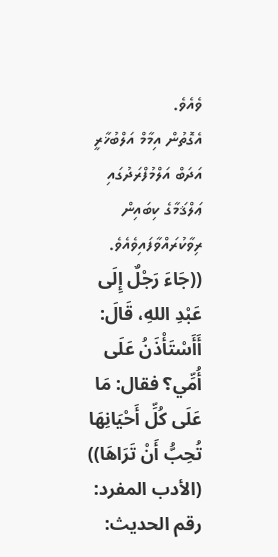ވެއެވެ.
އެގޮތުން އިމާމް އަލްބުޚާރީ އަދަބް އަލްމުފްރަދުގައި ޢަލްޤަމާގެ ކިބައިން ރިވާކުރައްވާފައިވެއެވެ. ((جَاءَ رَجْلٌ إِلَى عَبْدِ اللهِ، قَالَ: أَأَسْتَأْذَنُ عَلَى أُمِّي؟ فقال: مَا عَلَى كُلِّ أَحْيَانِهَا تُحِبُّ أَنْ تَرَاهَا)) (الأدب المفرد: رقم الحديث: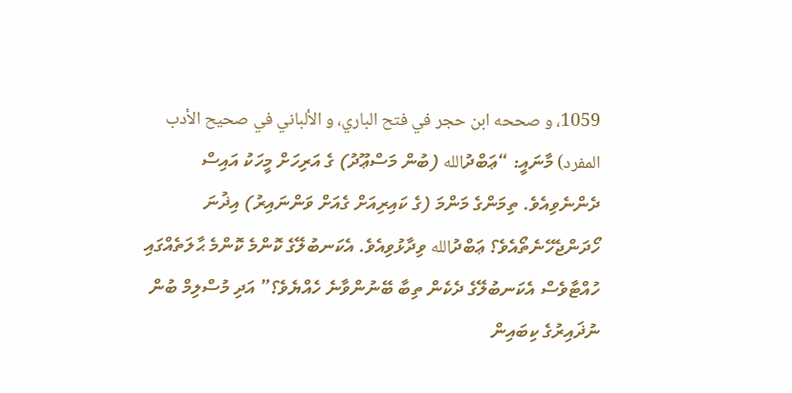1059، و صححه ابن حجر في فتح الباري، و الألباني في صحيح الأدب المفرد) މާނައީ: “ޢަބްދުالله (ބުން މަސްޢޫދު) ގެ އަރިހަށް މީހަކު އައިސް ދެންނެވިއެވެ. ތިމަންގެ މަންމަ (ގެ ކައިރިއަށް ގެއަށް ވަންނައިރު) އިޛުނަ ހޯދަންޖެހޭނެތޯއެވެ؟ ޢަބްދުالله ވިދާޅުވިއެވެ. އެކަނބުލޭގެ ކޮންމެ ކޮންމެ ޙާލަތެއްގައި ހުއްޓާވެސް އެކަނބުލޭގެ ދެކެން ތިބާ ބޭނުންވާނެ ހެއްޔެވެ؟” އަދި މުސްލިމް ބުން ނުޛައިރުގެ ކިބައިން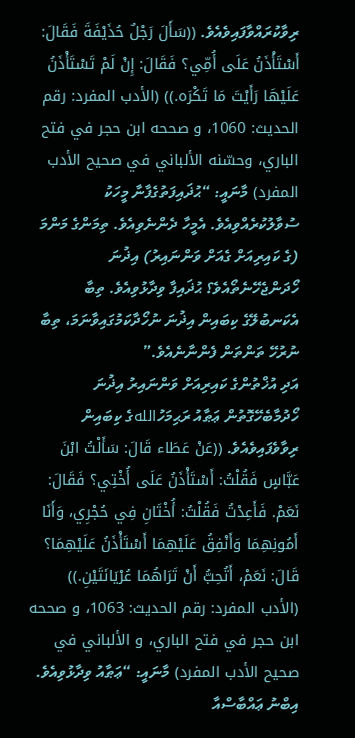ރިވާކުރައްވާފައިވެއެވެ. ((سَأَلَ رَجْلٌ حُذَيْفَةَ فَقَالَ: أَسْتَأْذَنُ عَلَى أُمِّي؟ فَقَالَ: إِنْ لَمْ تَسْتَأْذَنُ عَلَيْهَا رَأَيْتَ مَا تَكْرَه.)) (الأدب المفرد: رقم الحديث: 1060، و صححه ابن حجر في فتح الباري، وحسّنه الألباني في صحيح الأدب المفرد) މާނައީ: “ޙުޛައިފަތުގެފާނާ މީހަކު ސުވާލުކުރެއްވިއެވެ. އެމީހާ ދެންނެވިއެވެ. ތިމަންގެ މަންމަ (ގެ ކައިރިއަށް ގެއަށް ވަންނައިރު) އިޛުނަ ހޯދަންޖެހޭނެތޯއެވެ؟ ޙުޛައިފާ ވިދާޅުވިއެވެ. ތިބާ އެކަނބުލޭގެ ކިބައިން އިޛުނަ ނުހޯދާކަމުގައިވާނަމަ، ތިބާ ނުރުހޭ ތަންތަން ފެންނާނެއެވެ.”
އަދި އުޚްތުންގެ ކައިރިއަށް ވަންނައިރު އިޛުނަ ހޯދުމާބެހޭގޮތުން ޢަޠާއު ރަޙިމަހުاللهގެ ކިބައިން ރިވާވެފައިވެއެވެ. ((عَنْ عَطَاء قَالَ: سَأَلْتُ ابْنَ عَبَّاسٍ فَقُلْتُ: أَسْتَأْذَنُ عَلَى أُخْتِي؟ فَقَالَ: نَعَمْ. فَأَعِدْتُ فَقُلْتُ: أُخْتَانِ فِي حُجْرِي، وَأَنَا أَمُونِهِمَا وَأَنْفِقُ عَلَيْهِمَا أَسْتَأْذَنُ عَلَيْهِمَا؟ قَالَ: نَعَمْ، أَتُحِبُّ أَنْ تَرَاهُمَا عُرْيَانَتَيْنِ.)) (الأدب المفرد: رقم الحديث: 1063، و صححه ابن حجر في فتح الباري، و الألباني في صحيح الأدب المفرد) މާނައީ: “ޢަޠާއު ވިދާޅުވިއެވެ. އިބްނު ޢައްބާސްއާ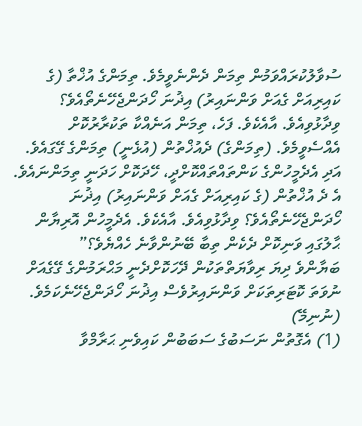ސުވާލުކުރައްވަމުން ތިމަން ދެންނެވީމެވެ. ތިމަންގެ އުޚްތާ (ގެ ކައިރިއަށް ގެއަށް ވަންނައިރު) އިޛުނަ ހޯދަންޖެހޭނެތޯއެވެ؟ ވިދާޅުވިއެވެ. އާއެކެވެ. ފަހެ، ތިމަން އަނެއްކާ ތަކުރާރުކޮށް އެއްސެވީމެވެ. (ތިމަންގެ) ދެއުޚްތުން (އުޅެނީ) ތިމަންގެ ގޭގައެވެ. އަދި އެދެމީހުންގެ ކަންތައްތައްކޮށްދީ، ހޭދަކޮށް ހަދަނީ ތިމަންނައެވެ. އެ ދެ އުޚްތުން (ގެ ކައިރިއަށް ގެއަށް ވަންނައިރު) އިޛުނަ ހޯދަންޖެހޭނެތޯއެވެ؟ ވިދާޅުވިއެވެ. އާއެކެވެ. އެދެމީހުން އޮރިޔާން ޙާލުގައި ވަނިކޮށް ދެކެން ތިބާ ބޭނުންވާނެ ހެއްޔެވެ؟”
ބަޔާންވެ ދިޔަ ރިވާޔަތްތަކުން ދޭހަކޮށްދެނީ މަޙްރަމުންގެ ގޭގެއަށް ނުވަތަ ކޮޓަރިތަކަށް ވަންނައިރުވެސް އިޛުނަ ހޯދަންޖެހޭނެކަމެވެ. (ނުނިމޭ)
(1) އެގޮތުން ނަސަބުގެ ސަބަބުން ކައިވެނި ޙަރާމްވާ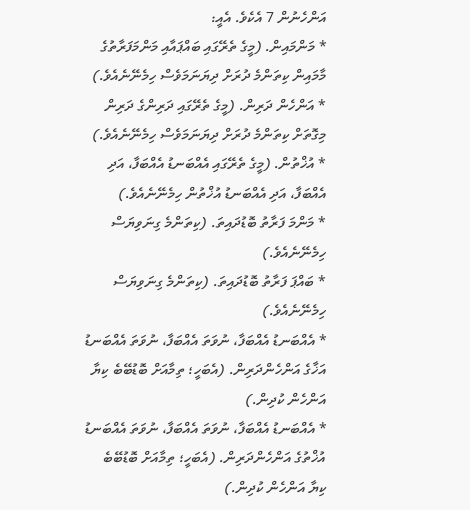އަންހެނުން 7 އެކެވެ. އެއީ:
* މަންމައިން. (މީގެ ތެރޭގައި ބައްޕައާއި މަންމަފަރާތުގެ މާމައިން ކިތަންމެ ދުރަށް ދިޔަނަމަވެސް ހިމެނޭނެއެވެ.)
* އަންހެން ދަރިން. (މީގެ ތެރޭގައި ދަރިންގެ ދަރިން މިގޮތަށް ކިތަންމެ ދުރަށް ދިޔަނަމަވެސް ހިމެނޭނެއެވެ.)
* އުޚްތުން. (މީގެ ތެރޭގައި އެއްބަނޑު އެއްބަފާ، އަދި އެއްބަފާ، އަދި އެއްބަނޑު އުޚްތުން ހިމެނޭނެއެވެ.)
* މަންމަ ފަރާތު ބޮޑުދައިތަ. (ކިތަންމެ ގިނަވިޔަސް ހިމެނޭނެއެވެ.)
* ބައްޕަ ފަރާތު ބޮޑުދައިތަ. (ކިތަންމެ ގިނަވިޔަސް ހިމެނޭނެއެވެ.)
* އެއްބަނޑު އެއްބަފާ، ނުވަތަ އެއްބަފާ، ނުވަތަ އެއްބަނޑު އަޚާގެ އަންހެންދަރިން. (އެބަހީ؛ ތިމާއަށް ބޮޑުބޭބެ ކިޔާ އަންހެން ކުދިން.)
* އެއްބަނޑު އެއްބަފާ، ނުވަތަ އެއްބަފާ، ނުވަތަ އެއްބަނޑު އުޚްތުގެ އަންހެންދަރިން. (އެބަހީ؛ ތިމާއަށް ބޮޑުބޭބެ ކިޔާ އަންހެން ކުދިން.)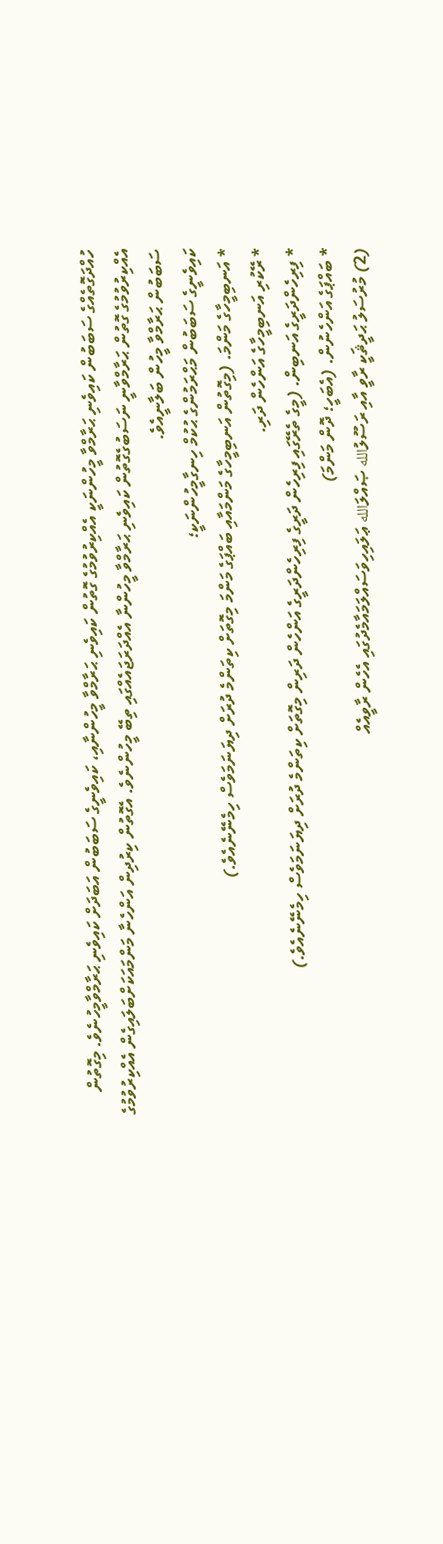ހުއްދަގޮތެއްގެ ސަބަބުން ކައިވެނި ޙަރާމްވާ މީހުންނަކީ އެއްކިރުވުމުގެ ގޮތުން ކައިވެނި ޙަރާމްވާ މީހުންނާއި، ކައިވެނީގެ ސަބަބުން އަބަދަށް ކައިވެނި ޙަރާމްވާމީހުނެވެ. މިގޮތުން އެއްކިރުވުމުގެ ގޮތުން ޙަރާމްވާނީ ނަސަބުގެގޮތުން ކައިވެނި ޙަރާމްވާ މީހުންނާ އެއްދަރަޖައެއްގައި ތިބޭ މީހުންނެވެ. އެގޮތުން ކިރުދިން އަންހެނާ މަންމައަކަށްބަލައިގެން އެއްކިރުވުމުގެ ސަބަބުން ޙަރާމްވާ މީހުން ބަލާނީއެވެ.
ކައިވެނީގެ ސަބަބުން މަޙްރަމުންގެ ޙުކުމް ހިނގާމީހުންނަކީ؛
* އަނބިމީހާގެ މަންމަ. (މިގޮތުން އަނބިމީހާގެ މަންމައާއި ބައްޕަގެ މަންމަ މިގޮތަށް ކިތަންމެ ދުރަށް ދިޔަނަމަވެސް ހިމެނޭނެއެވެ.)
* ރޭކުރި އަނބިމީހާގެ އަންހެން ދަރި.
* ފިރިހެންދަރީގެ އަނބިން. (މީގެ ތެރޭގައި ފިރިހެން ދަރީގެ ފިރިހެންދަރީގެ އަންހެން ދަރިން މިގޮތަށް ކިތަންމެ ދުރަށް ދިޔަނަމަވެސް ހިމެނޭނެއެވެ.)
* ބައްޕަގެ އަންހެނުން. (އެބަހީ؛ ދޮން މަންމަ)
(2) މުރުސަލު ޙަދީޘަކީ ރާވީ އާއި ރަސޫލުالله ޞައްލަالله ޢަލައިހިވަސައްލަމައާމެދުގައި އެހެން ރާވީއެއް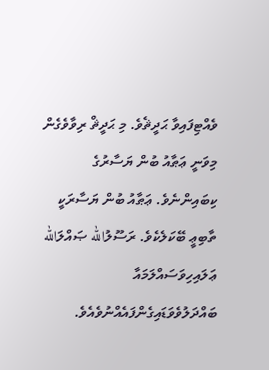ވެއްޓިފައިވާ ޙަދީޘެވެ. މި ޙަދީޘް ރިވާވެގެން މިވަނީ ޢަޠާއު ބުން ޔަސާރުގެ ކިބައިންނެވެ. ޢަޠާއު ބުން ޔަސާރަކީ ތާބިޢީ ބޭކަލެކެވެ. ރަސޫލުالله ޞައްލަالله ޢަލައިހިވަސައްލަމައާ ބައްދަލުވެވަޑައިގެންފައެއްނުވެއެވެ.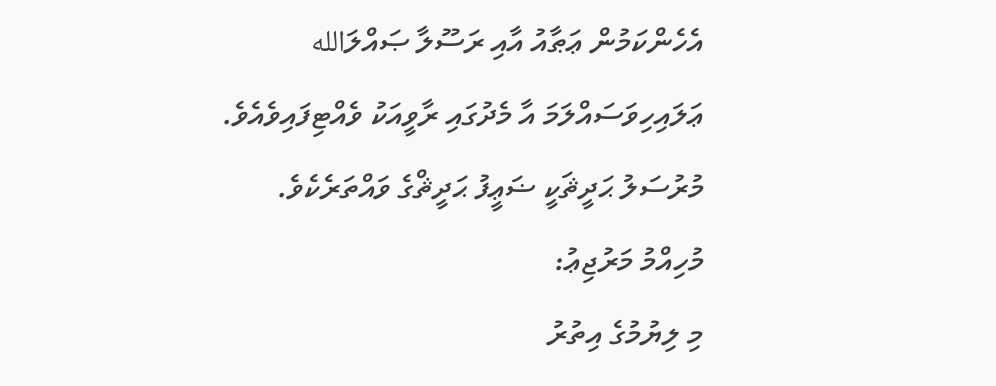އެހެންކަމުން ޢަޠާއު އާއި ރަސޫލާ ޞައްލަالله ޢަލައިހިވަސައްލަމަ އާ މެދުގައި ރާވީއަކު ވެއްޓިފައިވެއެވެ. މުރުސަލު ޙަދީޘަކީ ޟަޢީފު ޙަދީޘްގެ ވައްތަރެކެވެ.
މުހިއްމު މަރުޖިޢު:
މި ލިޔުމުގެ އިތުރު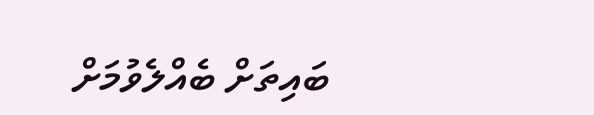ބައިތަށް ބެއްލެވުމަށް